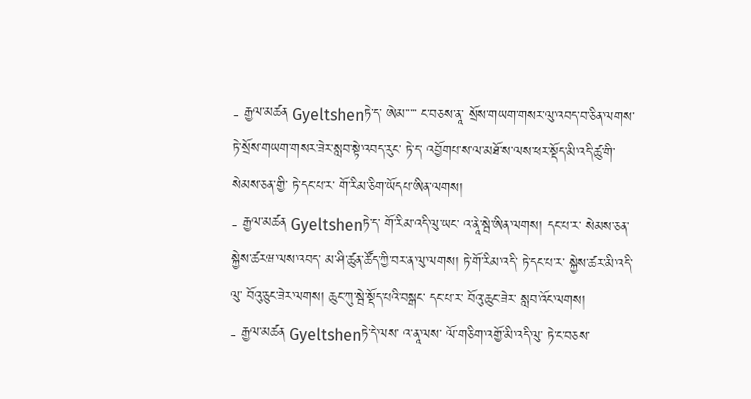- རྒྱལ་མཚན Gyeltshenཏེ་ད་ ཨེམ་་་་་ ང་བཅས་ནཱ་ སྲོས་གཡག་གསར་ལུ་འབད་བ་ཅིན་ལགས་ ཏེ་སྲོས་གཡག་གསར་ཟེར་སླབ་སྟེ་འབད་རུང་ ཏེ་ད་ འབྱོགཔ་ས་ལ་མཐོ་ས་ལས་ཕར་སྡོད་མི་འདི་ཚུ་གི་སེམས་ཅན་གྱི་ ཏེ་དང་པ་ར་ གོ་རིམ་ཅིག་ཡོདཔ་ཨིན་ལགས།
- རྒྱལ་མཚན Gyeltshenཏེ་ད་ གོ་རིམ་འདི་ལུ་ཡང་ འ་ནཱེ་སྦེ་ཨིན་ལགས། དང་པ་ར་ སེམས་ཅན་སྐྱེས་ཚརཝ་ལས་འབད་ མ་ཤི་ཚུན་ཚོད་ཀྱི་བར་ན་ལུ་ལགས། ཏེ་གོ་རིམ་འདི་ ཏེ་དང་པ་ར་ སྐྱེས་ཚར་མི་འདི་ལུ་ བོའུ་ཅུང་ཟེར་ལགས། ཆུང་ཀུ་སྦེ་སྡོད་པའི་བསྒང་ དང་པ་ར་ བོའུ་ཆུང་ཟེར་ སླབ་འོང་ལགས།
- རྒྱལ་མཚན Gyeltshenཏེ་དེ་ལས་ འ་ནཱ་ལས་ ལོ་གཅིག་འགྱོ་མི་འདི་ལུ་ ཏེ་ང་བཅས་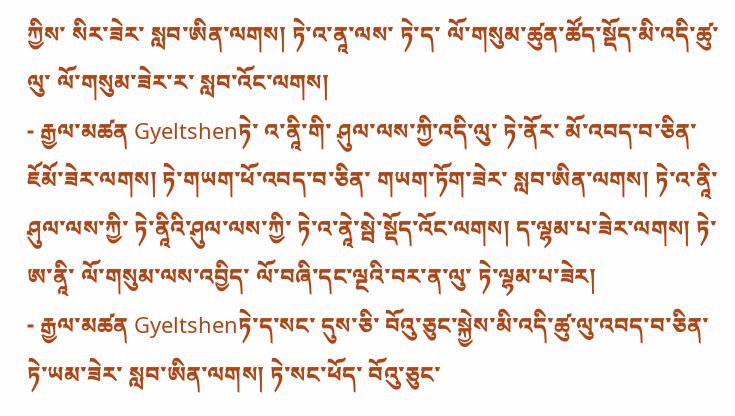ཀྱིས་ སིར་ཟེར་ སླབ་ཨིན་ལགས། ཏེ་འ་ནཱ་ལས་ ཏེ་ད་ ལོ་གསུམ་ཚུན་ཚོད་སྡོད་མི་འདི་ཚུ་ལུ་ ལོ་གསུམ་ཟེར་ར་ སླབ་འོང་ལགས།
- རྒྱལ་མཚན Gyeltshenཏེ་ འ་ནཱི་གི་ ཤུལ་ལས་ཀྱི་འདི་ལུ་ ཏེ་ནོར་ མོ་འབད་བ་ཅིན་ ཇོམོ་ཟེར་ལགས། ཏེ་གཡག་ཕོ་འབད་བ་ཅིན་ གཡག་ཏོག་ཟེར་ སླབ་ཨིན་ལགས། ཏེ་འ་ནཱི་ཤུལ་ལས་ཀྱི་ ཏེ་ནཱིའི་ཤུལ་ལས་ཀྱི་ ཏེ་འ་ནཱེ་སྦེ་སྡོད་འོང་ལགས། ད་ལྷམ་པ་ཟེར་ལགས། ཏེ་ཨ་ནཱི་ ལོ་གསུམ་ལས་འབྱིད་ ལོ་བཞི་དང་ལྔའི་བར་ན་ལུ་ ཏེ་ལྷམ་པ་ཟེར།
- རྒྱལ་མཚན Gyeltshenཏེ་ད་སང་ དུས་ཅི་ བོའུ་ཅུང་སྐྱེས་མི་འདི་ཚུ་ལུ་འབད་བ་ཅིན་ ཏེ་ཡམ་ཟེར་ སླབ་ཨིན་ལགས། ཏེ་སང་ཕོད་ བོའུ་ཅུང་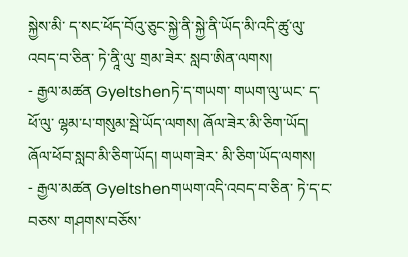སྐྱེས་མི་ ད་སང་ཕོད་བོའུ་ཅུང་སྐྱེ་ནི་སྐྱེ་ནི་ཡོད་མི་འདི་ཚུ་ལུ་འབད་བ་ཅིན་ ཏེ་ནཱི་ལུ་ གྲམ་ཟེར་ སླབ་ཨིན་ལགས།
- རྒྱལ་མཚན Gyeltshenཏེ་ད་གཡག་ གཡག་ལུ་ཡང་ ད་ ཕོ་ལུ་ ལྷམ་པ་གསུམ་སྦེ་ཡོད་ལགས། ཞོལ་ཟེར་མི་ཅིག་ཡོད། ཞོལ་ཕོབ་སླབ་མི་ཅིག་ཡོད། གཡག་ཟེར་ མི་ཅིག་ཡོད་ལགས།
- རྒྱལ་མཚན Gyeltshenགཡག་འདི་འབད་བ་ཅིན་ ཏེ་ད་ང་བཅས་ གཤགས་བཅོས་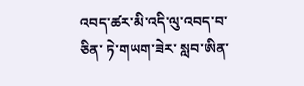འབད་ཚར་མི་འདི་ལུ་འབད་བ་ཅིན་ ཏེ་གཡག་ཟེར་ སླབ་ཨིན་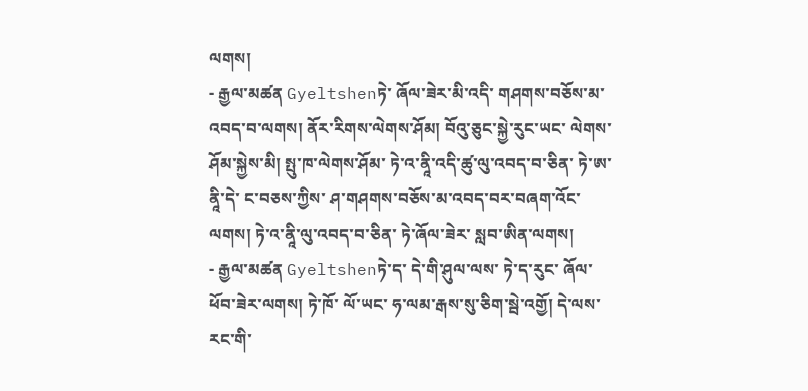ལགས།
- རྒྱལ་མཚན Gyeltshenཏེ་ ཞོལ་ཟེར་མི་འདི་ གཤགས་བཅོས་མ་འབད་བ་ལགས། ནོར་རིགས་ལེགས་ཤོམ། བོའུ་ཅུང་སྐྱེ་རུང་ཡང་ ལེགས་ཤོམ་སྐྱེས་མི། སྤུ་ཁ་ལེགས་ཤོམ་ ཏེ་འ་ནཱི་འདི་ཚུ་ལུ་འབད་བ་ཅིན་ ཏེ་ཨ་ནཱི་དེ་ ང་བཅས་ཀྱིས་ ཤ་གཤགས་བཅོས་མ་འབད་བར་བཞག་འོང་ལགས། ཏེ་འ་ནཱི་ལུ་འབད་བ་ཅིན་ ཏེ་ཞོལ་ཟེར་ སླབ་ཨིན་ལགས།
- རྒྱལ་མཚན Gyeltshenཏེ་ད་ དེ་གི་ཤུལ་ལས་ ཏེ་ད་རུང་ ཞོལ་ཕོབ་ཟེར་ལགས། ཏེ་ཁོ་ ལོ་ཡང་ ཧ་ལམ་རྒས་སུ་ཅིག་སྦེ་འགྱོ། དེ་ལས་ རང་གི་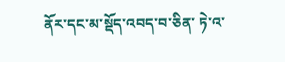ནོར་དང་མ་སྡོད་འབད་བ་ཅིན་ ཏེ་འ་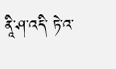ནཱི་ཤ་འདི་ ཏེ་འ་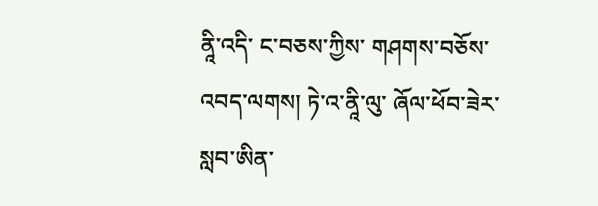ནཱི་འདི་ ང་བཅས་ཀྱིས་ གཤགས་བཅོས་འབད་ལགས། ཏེ་འ་ནཱི་ལུ་ ཞོལ་ཕོབ་ཟེར་ སླབ་ཨིན་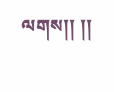ལགས།། །།